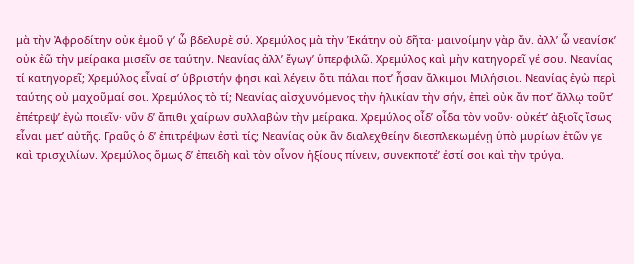μὰ τὴν Ἀφροδίτην οὐκ ἐμοῦ γʼ ὦ βδελυρὲ σύ. Χρεμύλος μὰ τὴν Ἑκάτην οὐ δῆτα· μαινοίμην γὰρ ἄν. ἀλλʼ ὦ νεανίσκʼ οὐκ ἐῶ τὴν μείρακα μισεῖν σε ταύτην. Νεανίας ἀλλʼ ἔγωγʼ ὑπερφιλῶ. Χρεμύλος καὶ μὴν κατηγορεῖ γέ σου. Νεανίας τί κατηγορεῖ; Χρεμύλος εἶναί σʼ ὑβριστήν φησι καὶ λέγειν ὅτι πάλαι ποτʼ ἦσαν ἄλκιμοι Μιλήσιοι. Νεανίας ἐγὼ περὶ ταύτης οὐ μαχοῦμαί σοι. Χρεμύλος τὸ τί; Νεανίας αἰσχυνόμενος τὴν ἡλικίαν τὴν σήν, ἐπεὶ οὐκ ἄν ποτʼ ἄλλῳ τοῦτʼ ἐπέτρεψʼ ἐγὼ ποιεῖν· νῦν δʼ ἄπιθι χαίρων συλλαβὼν τὴν μείρακα. Χρεμύλος οἶδʼ οἶδα τὸν νοῦν· οὐκέτʼ ἀξιοῖς ἴσως εἶναι μετʼ αὐτῆς. Γραῦς ὁ δʼ ἐπιτρέψων ἐστὶ τίς; Νεανίας οὐκ ἂν διαλεχθείην διεσπλεκωμένῃ ὑπὸ μυρίων ἐτῶν γε καὶ τρισχιλίων. Χρεμύλος ὅμως δʼ ἐπειδὴ καὶ τὸν οἶνον ἠξίους πίνειν, συνεκποτέʼ ἐστί σοι καὶ τὴν τρύγα.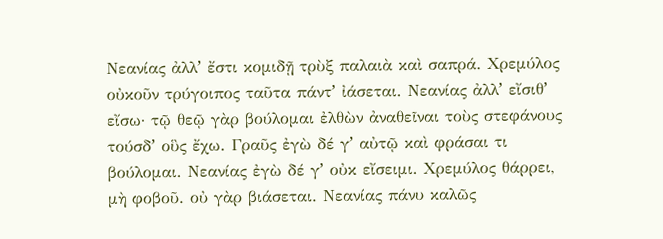Νεανίας ἀλλʼ ἔστι κομιδῇ τρὺξ παλαιὰ καὶ σαπρά. Χρεμύλος οὐκοῦν τρύγοιπος ταῦτα πάντʼ ἰάσεται. Νεανίας ἀλλʼ εἴσιθʼ εἴσω· τῷ θεῷ γὰρ βούλομαι ἐλθὼν ἀναθεῖναι τοὺς στεφάνους τούσδʼ οὓς ἔχω. Γραῦς ἐγὼ δέ γʼ αὐτῷ καὶ φράσαι τι βούλομαι. Νεανίας ἐγὼ δέ γʼ οὐκ εἴσειμι. Χρεμύλος θάρρει, μὴ φοβοῦ. οὐ γὰρ βιάσεται. Νεανίας πάνυ καλῶς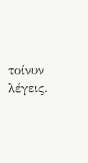τοίνυν λέγεις.